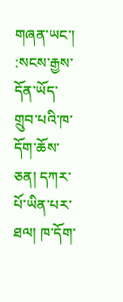གཞན་ཡང་།
:སངས་རྒྱས་དོན་ཡོད་གྲུབ་པའི་ཁ་དོག་ཆོས་ཅན། དཀར་པོ་ཡིན་པར་ཐལ། ཁ་དོག་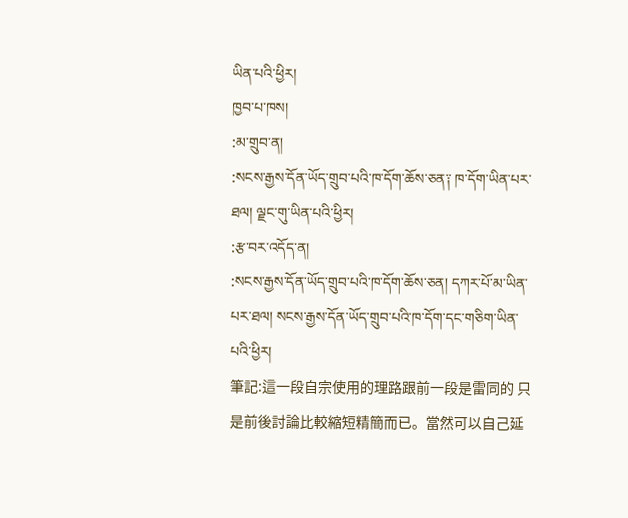ཡིན་པའི་ཕྱིར།
ཁྱབ་པ་ཁས།
:མ་གྲུབ་ན།
:སངས་རྒྱས་དོན་ཡོད་གྲུབ་པའི་ཁ་དོག་ཆོས་ཅན༑ ཁ་དོག་ཡིན་པར་ཐལ། ལྗང་གུ་ཡིན་པའི་ཕྱིར།
:རྩ་བར་འདོད་ན།
:སངས་རྒྱས་དོན་ཡོད་གྲུབ་པའི་ཁ་དོག་ཆོས་ཅན། དཀར་པོ་མ་ཡིན་པར་ཐལ། སངས་རྒྱས་དོན་ཡོད་གྲུབ་པའི་ཁ་དོག་དང་གཅིག་ཡིན་པའི་ཕྱིར།
筆記:這一段自宗使用的理路跟前一段是雷同的 只是前後討論比較縮短精簡而已。當然可以自己延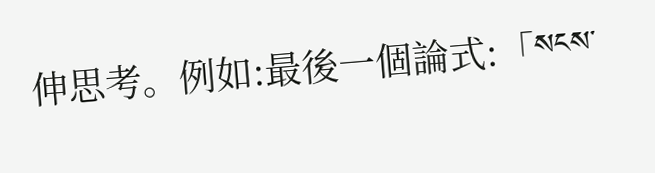伸思考。例如:最後一個論式:「སངས་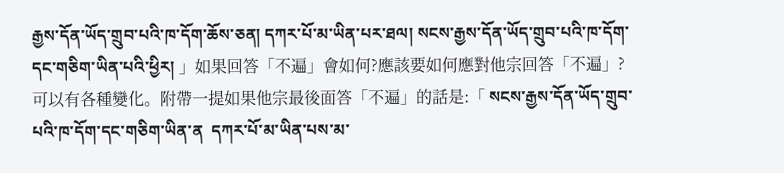རྒྱས་དོན་ཡོད་གྲུབ་པའི་ཁ་དོག་ཆོས་ཅན། དཀར་པོ་མ་ཡིན་པར་ཐལ། སངས་རྒྱས་དོན་ཡོད་གྲུབ་པའི་ཁ་དོག་དང་གཅིག་ཡིན་པའི་ཕྱིར། 」如果回答「不遍」會如何?應該要如何應對他宗回答「不遍」?可以有各種變化。附帶一提如果他宗最後面答「不遍」的話是:「 སངས་རྒྱས་དོན་ཡོད་གྲུབ་པའི་ཁ་དོག་དང་གཅིག་ཡིན་ན  དཀར་པོ་མ་ཡིན་པས་མ་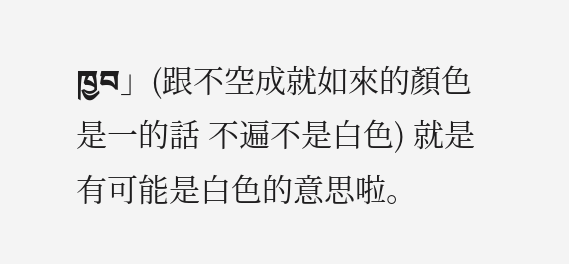ཁྱབ」(跟不空成就如來的顏色是一的話 不遍不是白色) 就是有可能是白色的意思啦。